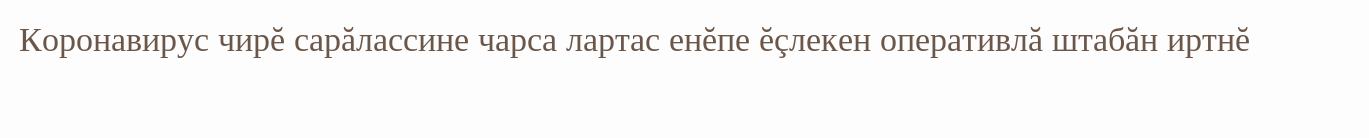Коронавирус чирĕ сарăлассине чарса лартас енĕпе ĕçлекен оперативлă штабăн иртнĕ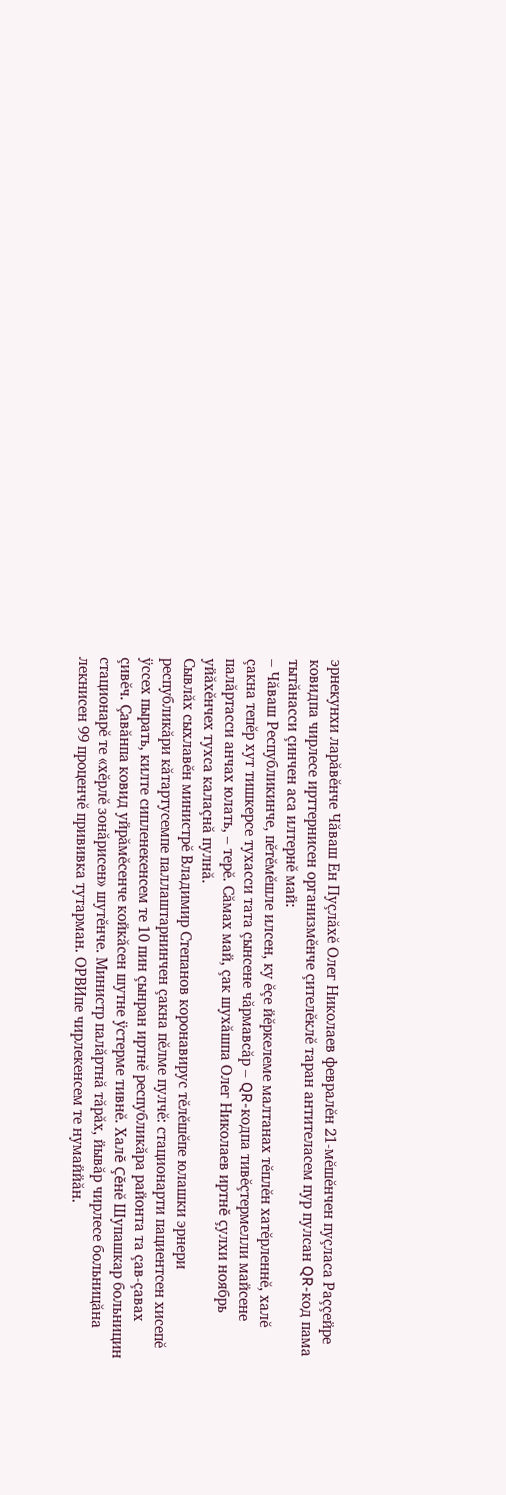эрнекунхи ларăвĕнче Чăваш Ен Пуçлăхĕ Олег Николаев февралĕн 21-мĕшĕнчен пуçласа Раççейре ковидпа чирлесе ирттернисен организмĕнче çителĕклĕ таран антителасем пур пулсан QR-код пама тытăнасси çинчен аса илтернĕ май:
– Чăваш Республикинче, пĕтĕмĕшле илсен, ку ĕçе йĕркелеме малтанах тĕплĕн хатĕрленнĕ, халĕ çакна тепĕр хут тишкерсе тухасси тата çынсене чăрмавсăр – QR-кодпа тивĕçтермелли майсене палăртасси анчах юлать, – терĕ. Сăмах май, çак шухăшпа Олег Николаев иртнĕ çулхи ноябрь уйăхĕнчех тухса калаçнă пулнă.
Сывлăх сыхлавĕн министрĕ Владимир Степанов коронавирус тĕлĕшĕпе юлашки эрнери республикăри кăтартусемпе паллаштарнинчен çакна пĕлме пулчĕ: стационарти пациентсен хисепĕ ÿссех пырать, килте сипленекенсем те 10 пин çынран иртнĕ республикăра районта та çав-çавах çивĕч. Çавăнпа ковид уйрăмĕсенче койкăсен шутне ÿстерме тивнĕ. Халĕ Çĕнĕ Шупашкар больницин стационарĕ те «хĕрлĕ зонăрисен» шутĕнче. Министр палăртнă тăрăх, йывăр чирлесе больницăна лекнисен 99 проценчĕ прививка тутарман. ОРВИпе чирлекенсем те нумаййăн.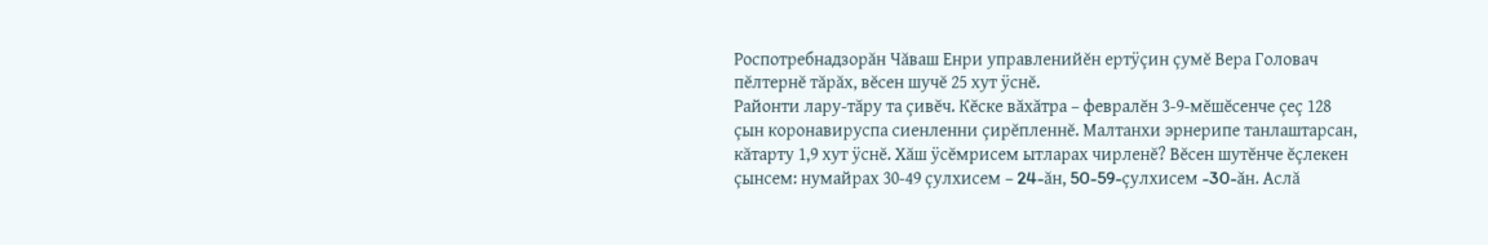Роспотребнадзорăн Чăваш Енри управленийĕн ертÿçин çумĕ Вера Головач пĕлтернĕ тăрăх, вĕсен шучĕ 25 хут ÿснĕ.
Районти лару-тăру та çивĕч. Кĕске вăхăтра – февралĕн 3-9-мĕшĕсенче çеç 128 çын коронавируспа сиенленни çирĕпленнĕ. Малтанхи эрнерипе танлаштарсан, кăтарту 1,9 хут ÿснĕ. Хăш ÿсĕмрисем ытларах чирленĕ? Вĕсен шутĕнче ĕçлекен çынсем: нумайрах 30-49 çулхисем – 24-ăн, 50-59-çулхисем -30-ăн. Аслă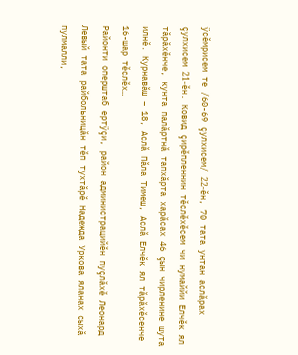ÿсĕмрисем те /60-69 çулхисем/ 22-ĕн, 70 тата унтан аслăрах çулхисем 21-ĕн. Ковид çирĕпленнин тĕслĕхĕсем чи нумаййи Елчĕк ял тăрăхĕнче, кунта палăртнă тапхăрта харăсах 46 çын чирленине шута илнĕ. Курнавăш – 18, Аслă Пăла Тимеш, Аслă Елчĕк ял тăрăхĕсенче 16-шар тĕслĕх…
Районти оперштаб ертÿçи, район администрацийĕн пуçлăхĕ Леонард Левый тата райбольницăн тĕп тухтăрĕ Надежда Уркова яланах сыхă пулмалли,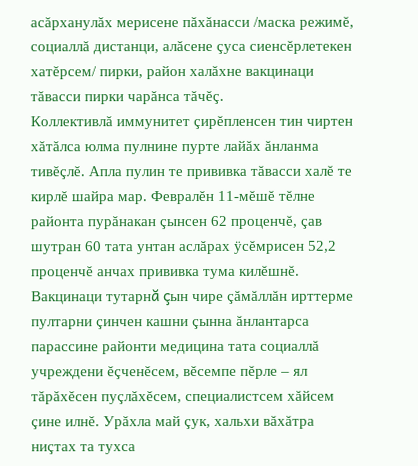асăрханулăх мерисене пăхăнасси /маска режимĕ, социаллă дистанци, алăсене çуса сиенсĕрлетекен хатĕрсем/ пирки, район халăхне вакцинаци тăвасси пирки чарăнса тăчĕç.
Коллективлă иммунитет çирĕпленсен тин чиртен хăтăлса юлма пулнине пурте лайăх ăнланма тивĕçлĕ. Апла пулин те прививка тăвасси халĕ те кирлĕ шайра мар. Февралĕн 11-мĕшĕ тĕлне районта пурăнакан çынсен 62 проценчĕ, çав шутран 60 тата унтан аслăрах ÿсĕмрисен 52,2 проценчĕ анчах прививка тума килĕшнĕ.
Вакцинаци тутарнă çын чире çăмăллăн ирттерме пултарни çинчен кашни çынна ăнлантарса парассине районти медицина тата социаллă учреждени ĕçченĕсем, вĕсемпе пĕрле – ял тăрăхĕсен пуçлăхĕсем, специалистсем хăйсем çине илнĕ. Урăхла май çук, хальхи вăхăтра ниçтах та тухса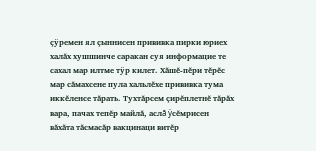çÿремен ял çыннисен прививка пирки юриех халăх хушшинче саракан суя информацие те сахал мар илтме тÿр килет. Хăшĕ-пĕри тĕрĕс мар сăмахсене пула хальлĕхе прививка тума иккĕленсе тăрать. Тухтăрсем çирĕплетнĕ тăрăх вара, пачах тепĕр майлă, аслă ÿсĕмрисен вăхăта тăсмасăр вакцинаци витĕр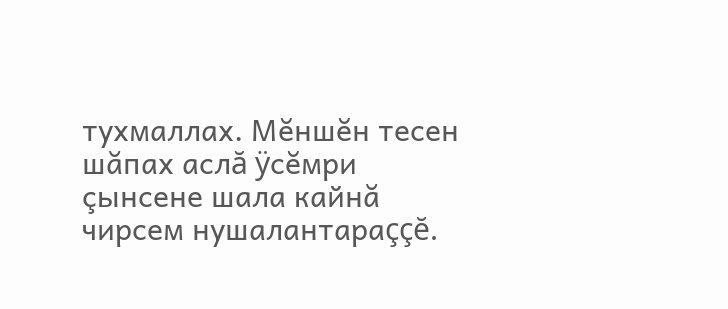тухмаллах. Мĕншĕн тесен шăпах аслă ÿсĕмри çынсене шала кайнă чирсем нушалантараççĕ.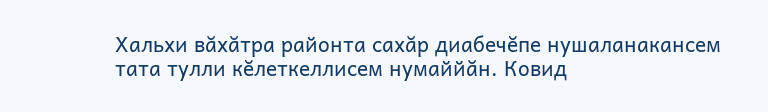Хальхи вăхăтра районта сахăр диабечĕпе нушаланакансем тата тулли кĕлеткеллисем нумаййăн. Ковид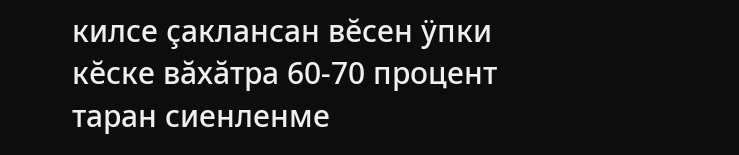килсе çаклансан вĕсен ÿпки кĕске вăхăтра 60-70 процент таран сиенленме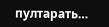пултарать…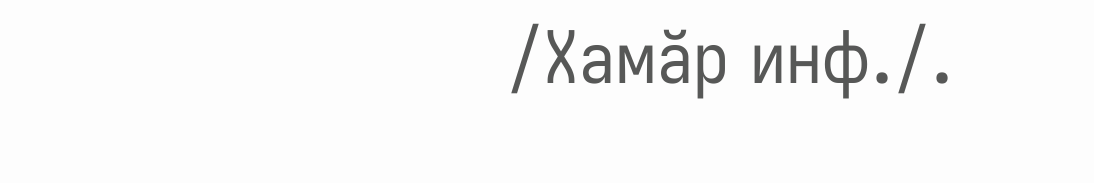/Хамăр инф./.